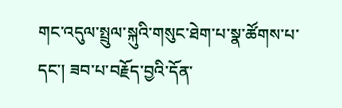གང་འདུལ་སྤྲུལ་སྐུའི་གསུང་ཐེག་པ་སྣ་ཚོགས་པ་དང་། ཟབ་པ་བརྗོད་བྱའི་དོན་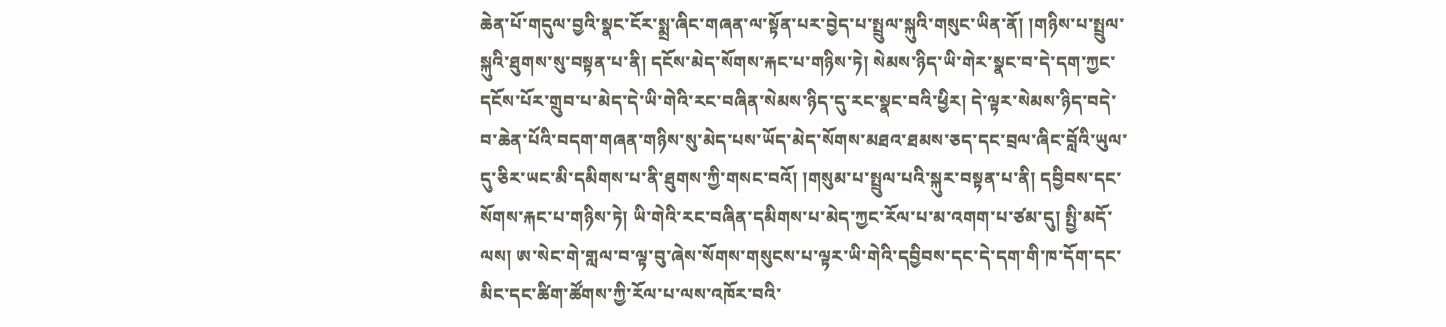ཆེན་པོ་གདུལ་བྱའི་སྣང་ངོར་སྨྲ་ཞིང་གཞན་ལ་སྟོན་པར་བྱེད་པ་སྤྲུལ་སྐུའི་གསུང་ཡིན་ནོ། །གཉིས་པ་སྤྲུལ་སྐུའི་ཐུགས་སུ་བསྟན་པ་ནི། དངོས་མེད་སོགས་རྐང་པ་གཉིས་ཏེ། སེམས་ཉིད་ཡི་གེར་སྣང་བ་དེ་དག་ཀྱང་དངོས་པོར་གྲུབ་པ་མེད་དེ་ཡི་གེའི་རང་བཞིན་སེམས་ཉིད་དུ་རང་སྣང་བའི་ཕྱིར། དེ་ལྟར་སེམས་ཉིད་བདེ་བ་ཆེན་པོའི་བདག་གཞན་གཉིས་སུ་མེད་པས་ཡོད་མེད་སོགས་མཐའ་ཐམས་ཅད་དང་བྲལ་ཞིང་བློའི་ཡུལ་དུ་ཅིར་ཡང་མི་དམིགས་པ་ནི་ཐུགས་ཀྱི་གསང་བའོ། །གསུམ་པ་སྤྲུལ་པའི་སྐུར་བསྟན་པ་ནི། དབྱིབས་དང་སོགས་རྐང་པ་གཉིས་ཏེ། ཡི་གེའི་རང་བཞིན་དམིགས་པ་མེད་ཀྱང་རོལ་པ་མ་འགག་པ་ཙམ་དུ། སྤྱི་མདོ་ལས། ཨ་སེང་གེ་གླལ་བ་ལྟ་བུ་ཞེས་སོགས་གསུངས་པ་ལྟར་ཡི་གེའི་དབྱིབས་དང་དེ་དག་གི་ཁ་དོག་དང་མིང་དང་ཚིག་ཚོགས་ཀྱི་རོལ་པ་ལས་འཁོར་བའི་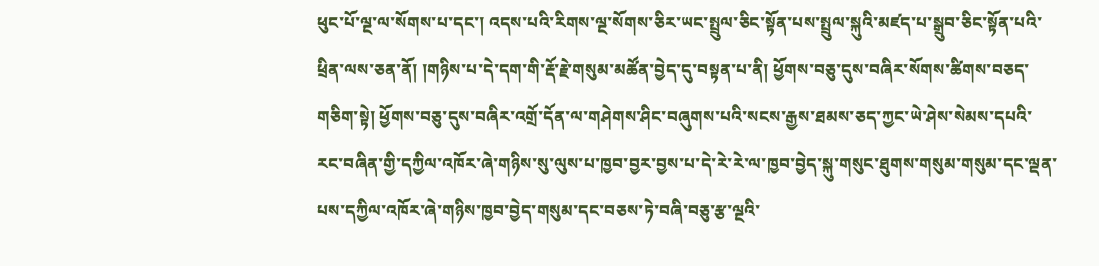ཕུང་པོ་ལྔ་ལ་སོགས་པ་དང་། འདས་པའི་རིགས་ལྔ་སོགས་ཅིར་ཡང་སྤྲུལ་ཅིང་སྟོན་པས་སྤྲུལ་སྐུའི་མཛད་པ་སྒྲུབ་ཅིང་སྟོན་པའི་ཕྲིན་ལས་ཅན་ནོ། །གཉིས་པ་དེ་དག་གི་རྡོ་རྗེ་གསུམ་མཚོན་བྱེད་དུ་བསྟན་པ་ནི། ཕྱོགས་བཅུ་དུས་བཞིར་སོགས་ཚིགས་བཅད་གཅིག་སྟེ། ཕྱོགས་བཅུ་དུས་བཞིར་འགྲོ་དོན་ལ་གཤེགས་ཤིང་བཞུགས་པའི་སངས་རྒྱས་ཐམས་ཅད་ཀྱང་ཡེ་ཤེས་སེམས་དཔའི་རང་བཞིན་གྱི་དཀྱིལ་འཁོར་ཞེ་གཉིས་སུ་ལུས་པ་ཁྱབ་བྱར་བྱས་པ་དེ་རེ་རེ་ལ་ཁྱབ་བྱེད་སྐུ་གསུང་ཐུགས་གསུམ་གསུམ་དང་ལྡན་པས་དཀྱིལ་འཁོར་ཞེ་གཉིས་ཁྱབ་བྱེད་གསུམ་དང་བཅས་ཏེ་བཞི་བཅུ་རྩ་ལྔའི་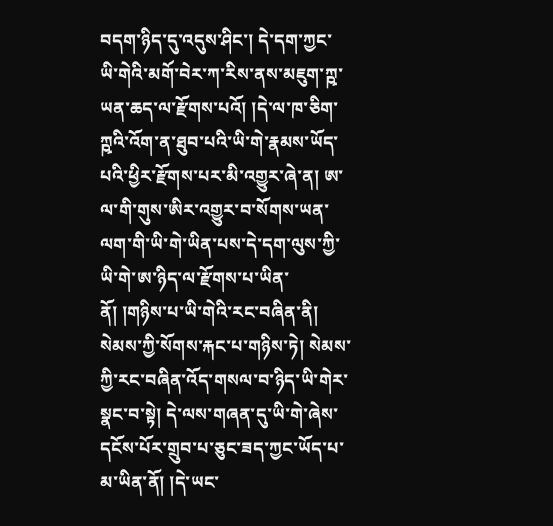བདག་ཉིད་དུ་འདུས་ཤིང་། དེ་དག་ཀྱང་ཡི་གེའི་མགོ་བེར་ཀ་རིས་ནས་མཇུག་ཀྵ་ཡན་ཆད་ལ་རྫོགས་པའོ། །དེ་ལ་ཁ་ཅིག་ཀྵའི་འོག་ན་ཐུབ་པའི་ཡི་གེ་རྣམས་ཡོད་པའི་ཕྱིར་རྫོགས་པར་མི་འགྱུར་ཞེ་ན། ཨ་ལ་གི་གུས་ཨིར་འགྱུར་བ་སོགས་ཡན་ལག་གི་ཡི་གེ་ཡིན་པས་དེ་དག་ལུས་ཀྱི་ཡི་གེ་ཨ་ཉིད་ལ་རྫོགས་པ་ཡིན་ནོ། །གཉིས་པ་ཡི་གེའི་རང་བཞིན་ནི། སེམས་ཀྱི་སོགས་རྐང་པ་གཉིས་ཏེ། སེམས་ཀྱི་རང་བཞིན་འོད་གསལ་བ་ཉིད་ཡི་གེར་སྣང་བ་སྟེ། དེ་ལས་གཞན་དུ་ཡི་གེ་ཞེས་དངོས་པོར་གྲུབ་པ་ཅུང་ཟད་ཀྱང་ཡོད་པ་མ་ཡིན་ནོ། །དེ་ཡང་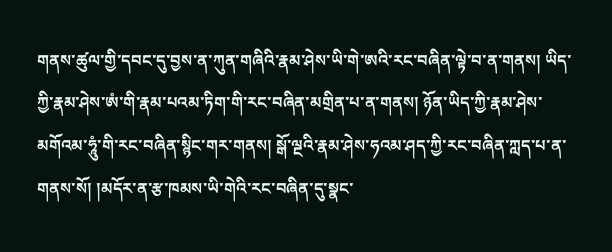གནས་ཚུལ་གྱི་དབང་དུ་བྱས་ན་ཀུན་གཞིའི་རྣམ་ཤེས་ཡི་གེ་ཨའི་རང་བཞིན་ལྟེ་བ་ན་གནས། ཡིད་ཀྱི་རྣམ་ཤེས་ཨཾ་གི་རྣམ་པའམ་ཏིག་གི་རང་བཞིན་མགྲིན་པ་ན་གནས། ཉོན་ཡིད་ཀྱི་རྣམ་ཤེས་མགོའམ་ཧཱུཾ་གི་རང་བཞིན་སྙིང་གར་གནས། སྒོ་ལྔའི་རྣམ་ཤེས་ཧའམ་ཤད་ཀྱི་རང་བཞིན་ཀླད་པ་ན་གནས་སོ། །མདོར་ན་རྩ་ཁམས་ཡི་གེའི་རང་བཞིན་དུ་སྣང་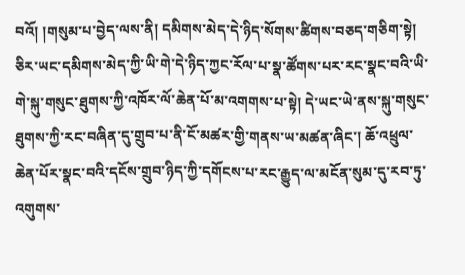བའོ། །གསུམ་པ་བྱེད་ལས་ནི། དམིགས་མེད་དེ་ཉིད་སོགས་ཚིགས་བཅད་གཅིག་སྟེ། ཅིར་ཡང་དམིགས་མེད་ཀྱི་ཡི་གེ་དེ་ཉིད་ཀྱང་རོལ་པ་སྣ་ཚོགས་པར་རང་སྣང་བའི་ཡི་གེ་སྐུ་གསུང་ཐུགས་ཀྱི་འཁོར་ལོ་ཆེན་པོ་མ་འགགས་པ་སྟེ། དེ་ཡང་ཡེ་ནས་སྐུ་གསུང་ཐུགས་ཀྱི་རང་བཞིན་དུ་གྲུབ་པ་ནི་ངོ་མཚར་གྱི་གནས་ཡ་མཚན་ཞིང་། ཆོ་འཕྲུལ་ཆེན་པོར་སྣང་བའི་དངོས་གྲུབ་ཉིད་ཀྱི་དགོངས་པ་རང་རྒྱུད་ལ་མངོན་སུམ་དུ་རབ་ཏུ་འགུགས་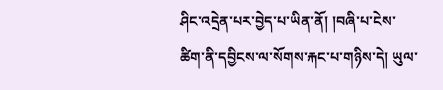ཤིང་འདྲེན་པར་བྱེད་པ་ཡིན་ནོ། །བཞི་པ་ངེས་ཚིག་ནི་དབྱིངས་ལ་སོགས་རྐང་པ་གཉིས་དེ། ཡུལ་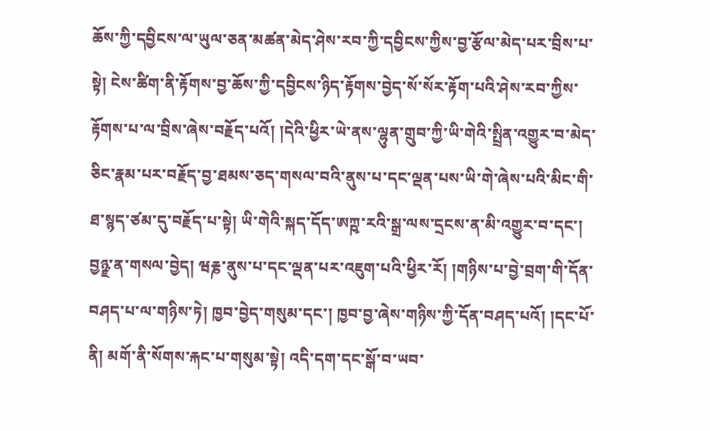ཆོས་ཀྱི་དབྱིངས་ལ་ཡུལ་ཅན་མཚན་མེད་ཤེས་རབ་ཀྱི་དབྱིངས་ཀྱིས་བྱ་རྩོལ་མེད་པར་བྲིས་པ་སྟེ། ངེས་ཚིག་ནི་རྟོགས་བྱ་ཆོས་ཀྱི་དབྱིངས་ཉིད་རྟོགས་བྱེད་སོ་སོར་རྟོག་པའི་ཤེས་རབ་ཀྱིས་རྟོགས་པ་ལ་བྲིས་ཞེས་བརྗོད་པའོ། །དེའི་ཕྱིར་ཡེ་ནས་ལྷུན་གྲུབ་ཀྱི་ཡི་གེའི་སྤྲིན་འགྱུར་བ་མེད་ཅིང་རྣམ་པར་བརྗོད་བྱ་ཐམས་ཅད་གསལ་བའི་ནུས་པ་དང་ལྡན་པས་ཡི་གེ་ཞེས་པའི་མིང་གི་ཐ་སྙད་ཙམ་དུ་བརྗོད་པ་སྟེ། ཡི་གེའི་སྐད་དོད་ཨཀྵ་རའི་སྒྲ་ལས་དྲངས་ན་མི་འགྱུར་བ་དང་། བྱཉྫ་ན་གསལ་བྱེད། ཝརྞ་ནུས་པ་དང་ལྡན་པར་འཇུག་པའི་ཕྱིར་རོ། །གཉིས་པ་བྱེ་བྲག་གི་དོན་བཤད་པ་ལ་གཉིས་ཏེ། ཁྱབ་བྱེད་གསུམ་དང་། ཁྱབ་བྱ་ཞེས་གཉིས་ཀྱི་དོན་བཤད་པའོ། །དང་པོ་ནི། མགོ་ནི་སོགས་རྐང་པ་གསུམ་སྟེ། འདི་དག་དང་སྒོ་བ་ཡབ་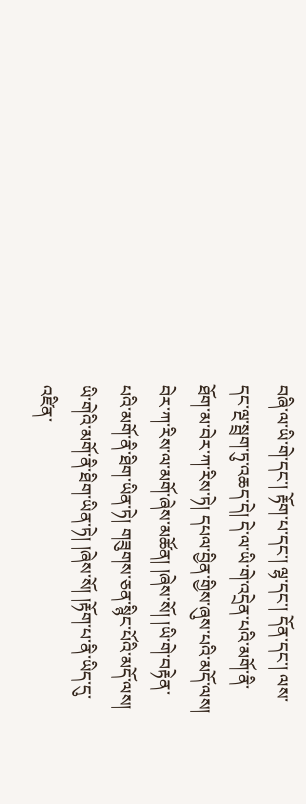བཞི་ལ་ཡི་གེ་དང་། རྟོག་པ་དང་། ལྷ་དང་། དོན་དང་། ལས་དང་ལྔ་སྦྲག་ཏུ་འཆད་དེ། དེ་ལ་ཡི་གེ་འདྲེན་པའི་མགོ་ནི་ཐོག་མ་བེར་ཀ་རིས་ཏེ། དཔལ་བྱིན་གྱིས་ཞུས་པའི་མདོ་ལས། བེར་ཀ་རིས་ལ་མགོ་ཞེས་མཚོན། །ཞེས་སོ། །ཡི་གེ་བརྟེན་པའི་མགོ་ནི་ཐིག་ཡིན་ཏེ། གཟུགས་ཅན་སྙིང་པོའི་མདོ་ལས། ཡི་གེའི་མགོ་ནི་ཐིག་ཡིན་ཏེ། །ཞེས་སོ། །རྟོག་པ་ནི་ཡིད་དུ་འཛིན་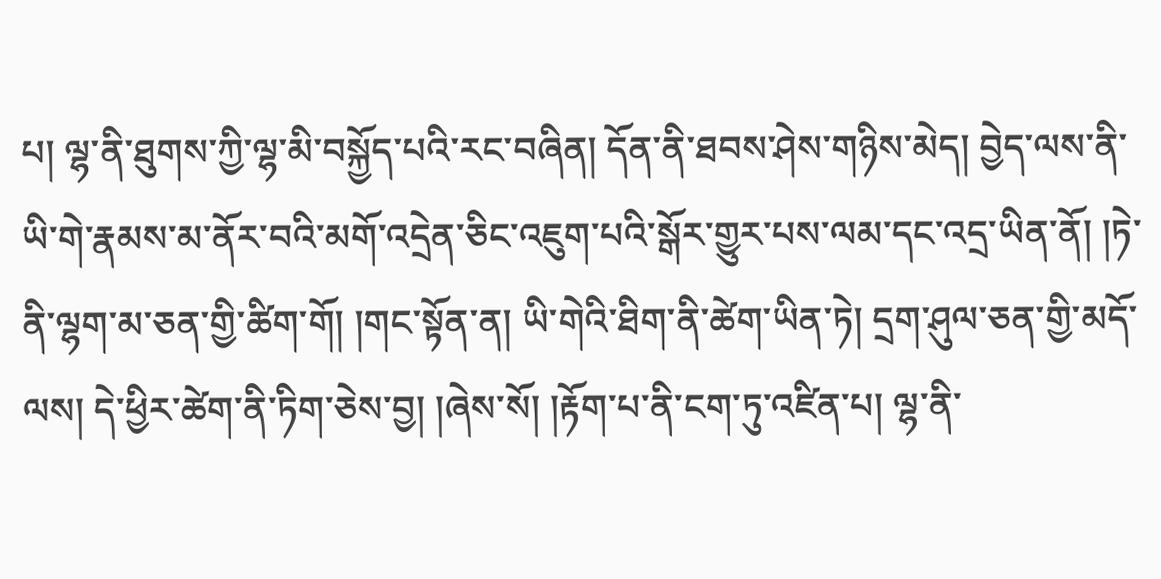པ། ལྷ་ནི་ཐུགས་ཀྱི་ལྷ་མི་བསྐྱོད་པའི་རང་བཞིན། དོན་ནི་ཐབས་ཤེས་གཉིས་མེད། བྱེད་ལས་ནི་ཡི་གེ་རྣམས་མ་ནོར་བའི་མགོ་འདྲེན་ཅིང་འཇུག་པའི་སྒོར་གྱུར་པས་ལམ་དང་འདྲ་ཡིན་ནོ། །ཏེ་ནི་ལྷག་མ་ཅན་གྱི་ཚིག་གོ། །གང་སྟོན་ན། ཡི་གེའི་ཐིག་ནི་ཚེག་ཡིན་ཏེ། དྲག་ཤུལ་ཅན་གྱི་མདོ་ལས། དེ་ཕྱིར་ཚེག་ནི་ཏིག་ཅེས་བྱ། །ཞེས་སོ། །རྟོག་པ་ནི་ངག་ཏུ་འཛིན་པ། ལྷ་ནི་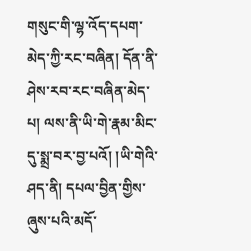གསུང་གི་ལྷ་འོད་དཔག་མེད་ཀྱི་རང་བཞིན། དོན་ནི་ཤེས་རབ་རང་བཞིན་མེད་པ། ལས་ནི་ཡི་གེ་རྣམ་མིང་དུ་སྨྲ་བར་བྱ་པའོ། །ཡི་གེའི་ཤད་ནི། དཔལ་བྱིན་གྱིས་ཞུས་པའི་མདོ་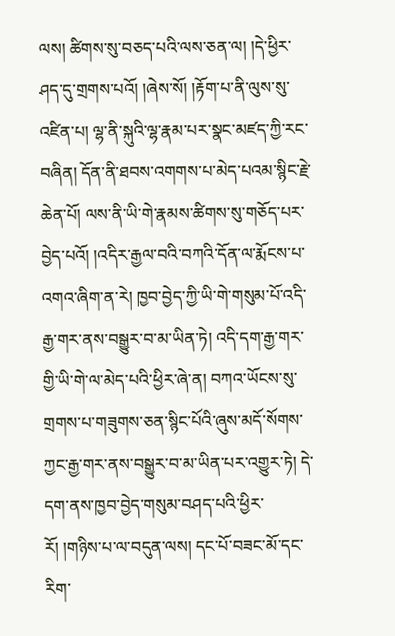ལས། ཚིགས་སུ་བཅད་པའི་ལས་ཅན་ལ། །དེ་ཕྱིར་ཤད་དུ་གྲགས་པའོ། །ཞེས་སོ། །རྟོག་པ་ནི་ལུས་སུ་འཛིན་པ། ལྷ་ནི་སྐུའི་ལྷ་རྣམ་པར་སྣང་མཛད་ཀྱི་རང་བཞིན། དོན་ནི་ཐབས་འགགས་པ་མེད་པའམ་སྙིང་རྗེ་ཆེན་པོ། ལས་ནི་ཡི་གེ་རྣམས་ཚིགས་སུ་གཅོད་པར་བྱེད་པའོ། །འདིར་རྒྱལ་བའི་བཀའི་དོན་ལ་རྨོངས་པ་འགའ་ཞིག་ན་རེ། ཁྱབ་བྱེད་ཀྱི་ཡི་གེ་གསུམ་པོ་འདི་རྒྱ་གར་ནས་བསྒྱུར་བ་མ་ཡིན་ཏེ། འདི་དག་རྒྱ་གར་གྱི་ཡི་གེ་ལ་མེད་པའི་ཕྱིར་ཞེ་ན། བཀའ་ཡོངས་སུ་གྲགས་པ་གཟུགས་ཅན་སྙིང་པོའི་ཞུས་མདོ་སོགས་ཀྱང་རྒྱ་གར་ནས་བསྒྱུར་བ་མ་ཡིན་པར་འགྱུར་ཏེ། དེ་དག་ནས་ཁྱབ་བྱེད་གསུམ་བཤད་པའི་ཕྱིར་རོ། །གཉིས་པ་ལ་བདུན་ལས། དང་པོ་བཟང་མོ་དང་རིག་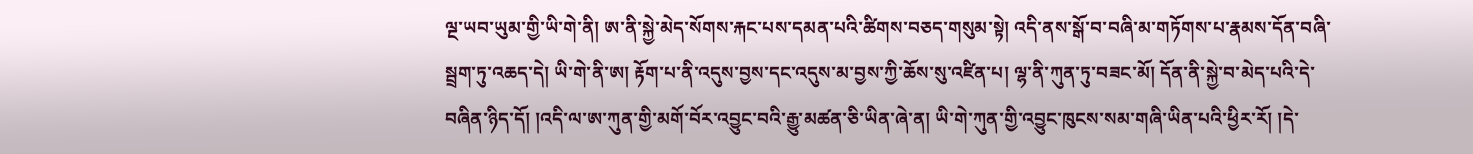ལྔ་ཡབ་ཡུམ་གྱི་ཡི་གེ་ནི། ཨ་ནི་སྐྱེ་མེད་སོགས་རྐང་པས་དམན་པའི་ཚིགས་བཅད་གསུམ་སྟེ། འདི་ནས་སྒོ་བ་བཞི་མ་གཏོགས་པ་རྣམས་དོན་བཞི་སྦྲག་ཏུ་འཆད་དེ། ཡི་གེ་ནི་ཨ། རྟོག་པ་ནི་འདུས་བྱས་དང་འདུས་མ་བྱས་ཀྱི་ཆོས་སུ་འཛིན་པ། ལྷ་ནི་ཀུན་ཏུ་བཟང་མོ། དོན་ནི་སྐྱེ་བ་མེད་པའི་དེ་བཞིན་ཉིད་དོ། །འདི་ལ་ཨ་ཀུན་གྱི་མགོ་བོར་འབྱུང་བའི་རྒྱུ་མཚན་ཅི་ཡིན་ཞེ་ན། ཡི་གེ་ཀུན་གྱི་འབྱུང་ཁུངས་སམ་གཞི་ཡིན་པའི་ཕྱིར་རོ། །དེ་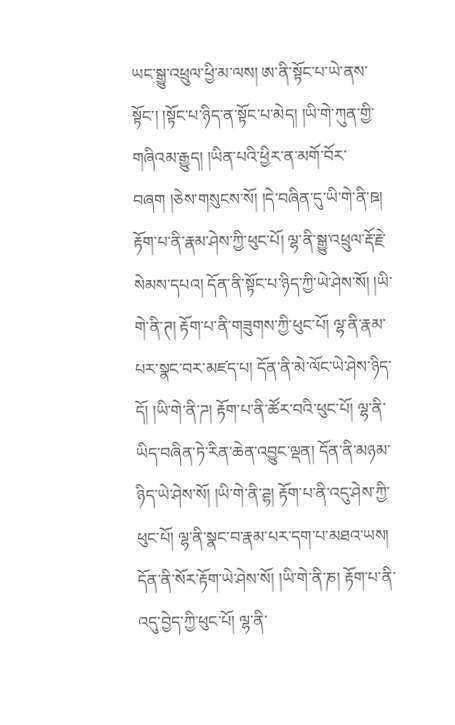ཡང་སྒྱུ་འཕྲུལ་ཕྱི་མ་ལས། ཨ་ནི་སྟོང་པ་ཡེ་ནས་སྟོང་། །སྟོང་པ་ཉིད་ན་སྟོང་པ་མེད། །ཡི་གེ་ཀུན་གྱི་གཞིའམ་རྒྱུད། །ཡིན་པའི་ཕྱིར་ན་མགོ་བོར་བཞག །ཅེས་གསུངས་སོ། །དེ་བཞིན་དུ་ཡི་གེ་ནི་ཋ། རྟོག་པ་ནི་རྣམ་ཤེས་ཀྱི་ཕུང་པོ། ལྷ་ནི་སྒྱུ་འཕྲུལ་རྡོ་རྗེ་སེམས་དཔའ། དོན་ནི་སྟོང་པ་ཉིད་ཀྱི་ཡེ་ཤེས་སོ། །ཡི་གེ་ནི་ཊ། རྟོག་པ་ནི་གཟུགས་ཀྱི་ཕུང་པོ། ལྷ་ནི་རྣམ་པར་སྣང་བར་མཛད་པ། དོན་ནི་མེ་ལོང་ཡེ་ཤེས་ཉིད་དོ། །ཡི་གེ་ནི་ཌ། རྟོག་པ་ནི་ཚོར་བའི་ཕུང་པོ། ལྷ་ནི་ཡིད་བཞིན་ཏེ་རིན་ཆེན་འབྱུང་ལྡན། དོན་ནི་མཉམ་ཉིད་ཡེ་ཤེས་སོ། །ཡི་གེ་ནི་ཌྷ། རྟོག་པ་ནི་འདུ་ཤེས་ཀྱི་ཕུང་པོ། ལྷ་ནི་སྣང་བ་རྣམ་པར་དག་པ་མཐའ་ཡས། དོན་ནི་སོར་རྟོག་ཡེ་ཤེས་སོ། །ཡི་གེ་ནི་ཎ། རྟོག་པ་ནི་འདུ་བྱེད་ཀྱི་ཕུང་པོ། ལྷ་ནི་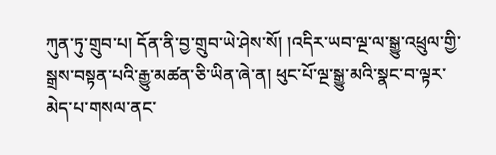ཀུན་ཏུ་གྲུབ་པ། དོན་ནི་བྱ་གྲུབ་ཡེ་ཤེས་སོ། །འདིར་ཡབ་ལྔ་ལ་སྒྱུ་འཕྲུལ་གྱི་སྒྲས་བསྟན་པའི་རྒྱུ་མཚན་ཅི་ཡིན་ཞེ་ན། ཕུང་པོ་ལྔ་སྒྱུ་མའི་སྣང་བ་ལྟར་མེད་པ་གསལ་ནང་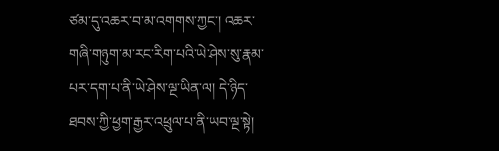ཙམ་དུ་འཆར་བ་མ་འགགས་ཀྱང་། འཆར་གཞི་གཉུག་མ་རང་རིག་པའི་ཡེ་ཤེས་སུ་རྣམ་པར་དག་པ་ནི་ཡེ་ཤེས་ལྔ་ཡིན་ལ། དེ་ཉིད་ཐབས་ཀྱི་ཕྱག་རྒྱར་འཕྲུལ་པ་ནི་ཡབ་ལྔ་སྟེ།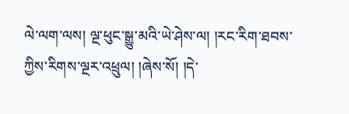ལེ་ལག་ལས། ལྔ་ཕུང་སྒྱུ་མའི་ཡེ་ཤེས་ལ། །རང་རིག་ཐབས་ཀྱིས་རིགས་ལྔར་འཕྲུལ། །ཞེས་སོ། །དེ་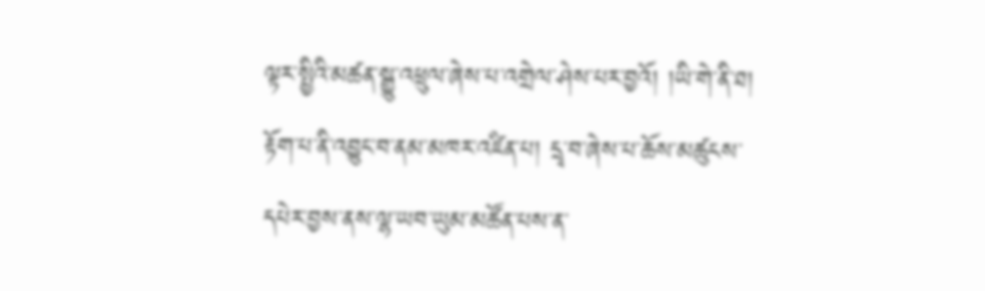ལྟར་སྤྱིའི་མཚན་སྒྱུ་འཕྲུལ་ཞེས་པ་འགྲེལ་ཤེས་པར་བྱའོ། །ཡི་གེ་ནི་ཐ། རྟོག་པ་ནི་འབྱུང་བ་ནམ་མཁར་འཛིན་པ། དྲྭ་བ་ཞེས་པ་ཆོས་མཚུངས་དཔེར་བྱས་ནས་ལྷ་ཡབ་ཡུམ་མཚོན་པས་ན་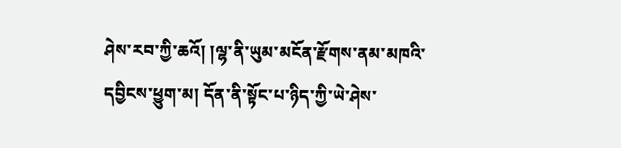ཤེས་རབ་ཀྱི་ཆའོ། །ལྷ་ནི་ཡུམ་མངོན་རྫོགས་ནམ་མཁའི་དབྱིངས་ཕྱུག་མ། དོན་ནི་སྟོང་པ་ཉིད་ཀྱི་ཡེ་ཤེས་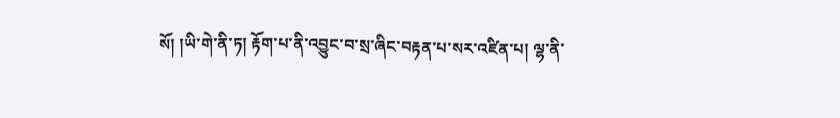སོ། །ཡི་གེ་ནི་ཏ། རྟོག་པ་ནི་འབྱུང་བ་སྲ་ཞིང་བརྟན་པ་སར་འཛིན་པ། ལྷ་ནི་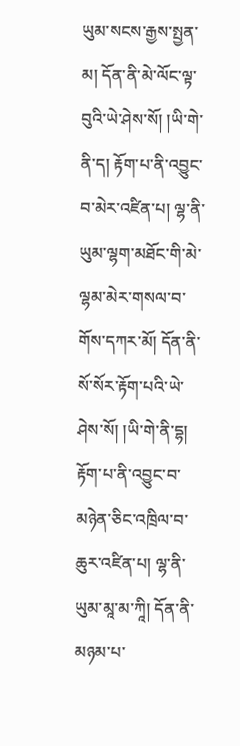ཡུམ་སངས་རྒྱས་སྤྱན་མ། དོན་ནི་མེ་ལོང་ལྟ་བུའི་ཡེ་ཤེས་སོ། །ཡི་གེ་ནི་ད། རྟོག་པ་ནི་འབྱུང་བ་མེར་འཛིན་པ། ལྷ་ནི་ཡུམ་ལྷག་མཐོང་གི་མེ་ལྷམ་མེར་གསལ་བ་གོས་དཀར་མོ། དོན་ནི་སོ་སོར་རྟོག་པའི་ཡེ་ཤེས་སོ། །ཡི་གེ་ནི་དྷ། རྟོག་པ་ནི་འབྱུང་བ་མཉེན་ཅིང་འཁྲིལ་བ་ཆུར་འཛིན་པ། ལྷ་ནི་ཡུམ་མཱ་མ་ཀཱི། དོན་ནི་མཉམ་པ་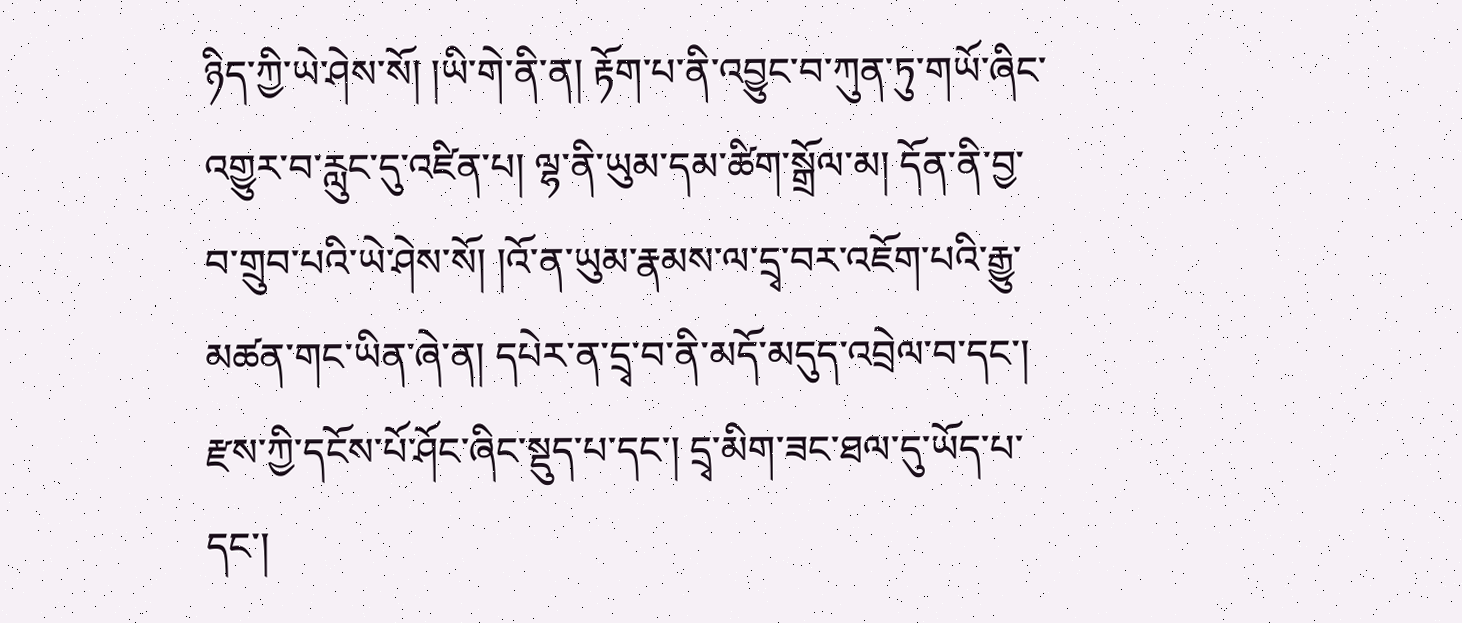ཉིད་ཀྱི་ཡེ་ཤེས་སོ། །ཡི་གེ་ནི་ན། རྟོག་པ་ནི་འབྱུང་བ་ཀུན་ཏུ་གཡོ་ཞིང་འགྱུར་བ་རླུང་དུ་འཛིན་པ། ལྷ་ནི་ཡུམ་དམ་ཚིག་སྒྲོལ་མ། དོན་ནི་བྱ་བ་གྲུབ་པའི་ཡེ་ཤེས་སོ། །འོ་ན་ཡུམ་རྣམས་ལ་དྲྭ་བར་འཇོག་པའི་རྒྱུ་མཚན་གང་ཡིན་ཞེ་ན། དཔེར་ན་དྲྭ་བ་ནི་མདོ་མདུད་འབྲེལ་བ་དང་། རྫས་ཀྱི་དངོས་པོ་ཤོང་ཞིང་སྡུད་པ་དང་། དྲྭ་མིག་ཟང་ཐལ་དུ་ཡོད་པ་དང་།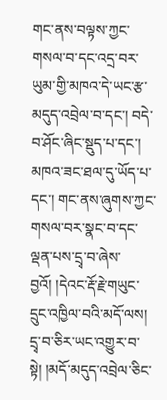གང་ནས་བལྟས་ཀྱང་གསལ་བ་དང་འདྲ་བར་ཡུམ་གྱི་མཁའ་དེ་ཡང་རྩ་མདུད་འབྲེལ་བ་དང་། བདེ་བ་ཤོང་ཞིང་སྡུད་པ་དང་། མཁའ་ཟང་ཐལ་དུ་ཡོད་པ་དང་། གང་ནས་ཞུགས་ཀྱང་གསལ་བར་སྣང་བ་དང་ལྡན་པས་དྲྭ་བ་ཞེས་བྱའོ། །དེའང་རྡོ་རྗེ་གཡུང་དྲུང་འཁྱིལ་བའི་མདོ་ལས། དྲྭ་བ་ཅིར་ཡང་འགྱུར་བ་སྟེ། །མདོ་མདུད་འབྲེལ་ཅིང་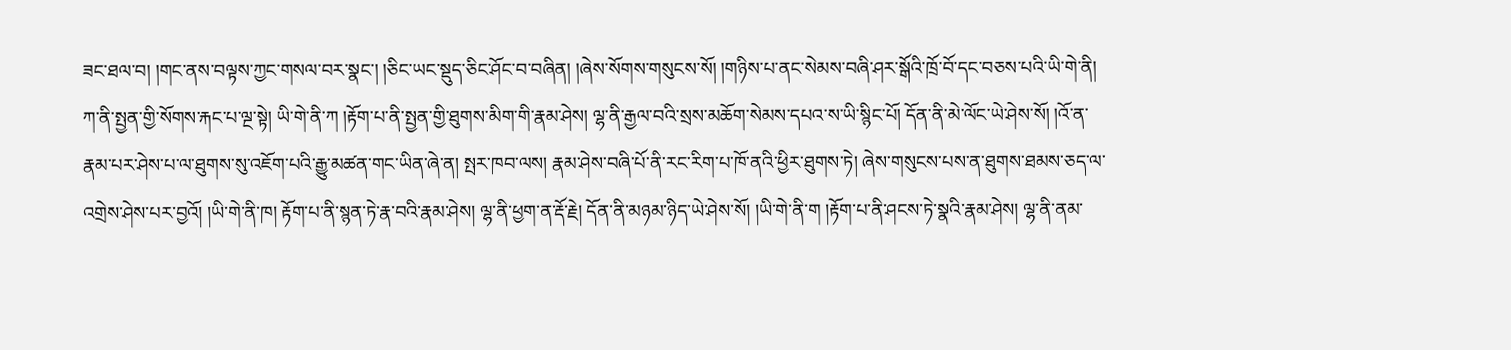ཟང་ཐལ་བ། །གང་ནས་བལྟས་ཀྱང་གསལ་བར་སྣང་། །ཅིང་ཡང་སྡུད་ཅིང་ཤོང་བ་བཞིན། །ཞེས་སོགས་གསུངས་སོ། །གཉིས་པ་ནང་སེམས་བཞི་ཤར་སྒོའི་ཁྲོ་བོ་དང་བཅས་པའི་ཡི་གེ་ནི། ཀ་ནི་སྤྱན་གྱི་སོགས་རྐང་པ་ལྔ་སྟེ། ཡི་གེ་ནི་ཀ །རྟོག་པ་ནི་སྤྱན་གྱི་ཐུགས་མིག་གི་རྣམ་ཤེས། ལྷ་ནི་རྒྱལ་བའི་སྲས་མཆོག་སེམས་དཔའ་ས་ཡི་སྙིང་པོ། དོན་ནི་མེ་ལོང་ཡེ་ཤེས་སོ། །འོ་ན་རྣམ་པར་ཤེས་པ་ལ་ཐུགས་སུ་འཇོག་པའི་རྒྱུ་མཚན་གང་ཡིན་ཞེ་ན། སྤར་ཁབ་ལས། རྣམ་ཤེས་བཞི་པོ་ནི་རང་རིག་པ་ཁོ་ནའི་ཕྱིར་ཐུགས་ཏེ། ཞེས་གསུངས་པས་ན་ཐུགས་ཐམས་ཅད་ལ་འགྲེས་ཤེས་པར་བྱའོ། །ཡི་གེ་ནི་ཁ། རྟོག་པ་ནི་སྙན་ཏེ་རྣ་བའི་རྣམ་ཤེས། ལྷ་ནི་ཕྱག་ན་རྡོ་རྗེ། དོན་ནི་མཉམ་ཉིད་ཡེ་ཤེས་སོ། །ཡི་གེ་ནི་ག །རྟོག་པ་ནི་ཤངས་ཏེ་སྣའི་རྣམ་ཤེས། ལྷ་ནི་ནམ་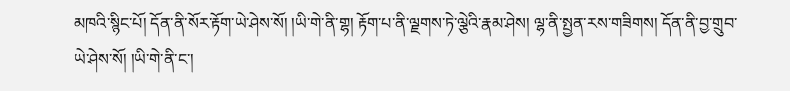མཁའི་སྙིང་པོ། དོན་ནི་སོར་རྟོག་ཡེ་ཤེས་སོ། །ཡི་གེ་ནི་གྷ། རྟོག་པ་ནི་ལྗགས་ཏེ་ལྕེའི་རྣམ་ཤེས། ལྷ་ནི་སྤྱན་རས་གཟིགས། དོན་ནི་བྱ་གྲུབ་ཡེ་ཤེས་སོ། །ཡི་གེ་ནི་ང་།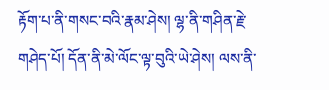རྟོག་པ་ནི་གསང་བའི་རྣམ་ཤེས། ལྷ་ནི་གཤིན་རྗེ་གཤེད་པོ། དོན་ནི་མེ་ལོང་ལྟ་བུའི་ཡེ་ཤེས། ལས་ནི་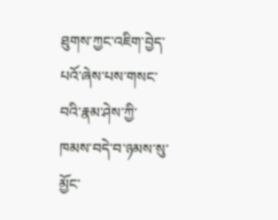ཐུགས་ཀྱང་འཇིག་བྱེད་པའོ་ཞེས་པས་གསང་བའི་རྣམ་ཤེས་ཀྱི་ཁམས་བདེ་བ་ཉམས་སུ་མྱོང་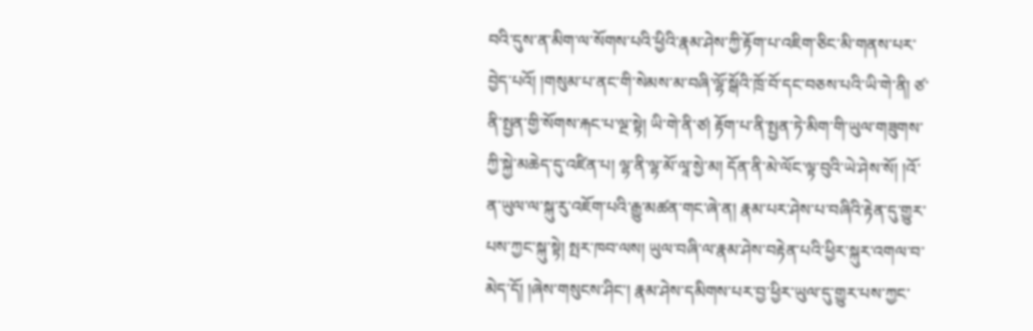བའི་དུས་ན་མིག་ལ་སོགས་པའི་ཕྱིའི་རྣམ་ཤེས་ཀྱི་རྟོག་པ་འཇིག་ཅིང་མི་གནས་པར་བྱེད་པའོ། །གསུམ་པ་ནང་གི་སེམས་མ་བཞི་ལྷོ་སྒོའི་ཁྲོ་བོ་དང་བཅས་པའི་ཡི་གེ་ནི། ཙ་ནི་སྤྱན་གྱི་སོགས་རྐང་པ་ལྔ་སྟེ། ཡི་གེ་ནི་ཙ། རྟོག་པ་ནི་སྤྱན་ཏེ་མིག་གི་ཡུལ་གཟུགས་ཀྱི་སྐྱེ་མཆེད་དུ་འཛིན་པ། ལྷ་ནི་ལྷ་མོ་ལཱ་སྱེ་མ། དོན་ནི་མེ་ལོང་ལྟ་བུའི་ཡེ་ཤེས་སོ། །འོ་ན་ཡུལ་ལ་སྐུ་རུ་འཇོག་པའི་རྒྱུ་མཚན་གང་ཞེ་ན། རྣམ་པར་ཤེས་པ་བཞིའི་རྟེན་དུ་གྱུར་པས་ཀྱང་སྐུ་སྟེ། སྤར་ཁབ་ལས། ཡུལ་བཞི་ལ་རྣམ་ཤེས་བརྟེན་པའི་ཕྱིར་སྐུར་འགལ་བ་མེད་དོ། །ཞེས་གསུངས་ཤིང་། རྣམ་ཤེས་དམིགས་པར་བྱ་ཕྱིར་ཡུལ་དུ་གྱུར་པས་ཀྱང་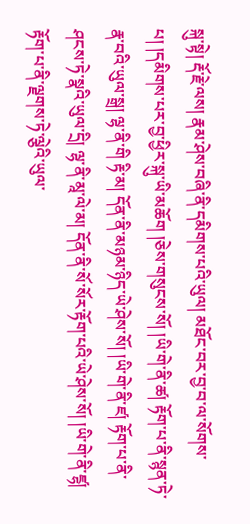སྐུ་སྟེ། རྡོ་རྗེ་ལས། རྣམ་ཤེས་བཞི་ནི་དམིགས་པའི་ཡུལ། མཐོང་བར་བྱ་བ་ལ་སོགས་པ། །དམིགས་པར་བྱ་ཕྱིར་སྐུ་ཡི་མཆོག །ཅེས་གསུངས་སོ། །ཡི་གེ་ནི་ཚ། རྟོག་པ་ནི་སྙན་ཏེ་རྣ་བའི་ཡུལ་སྒྲ། ལྷ་ནི་གི རྟི་མ། དོན་ནི་མཉམ་ཉིད་ཡེ་ཤེས་སོ། །ཡི་གེ་ནི་ཛ། རྟོག་པ་ནི་ཤངས་ཏེ་སྣའི་ཡུལ་དྲི། ལྷ་ནི་མཱ་ལེ་མ། དོན་ནི་སོ་སོར་རྟོག་པའི་ཡེ་ཤེས་སོ། །ཡི་གེ་ནི་ཛྷ། རྟོག་པ་ནི་ལྗགས་ཏེ་ལྕེའི་ཡུལ་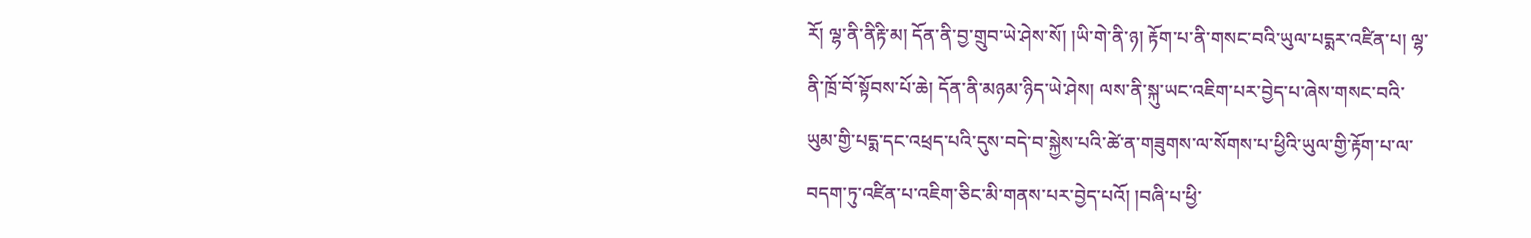རོ། ལྷ་ནི་ནིརྟི་མ། དོན་ནི་བྱ་གྲུབ་ཡེ་ཤེས་སོ། །ཡི་གེ་ནི་ཉ། རྟོག་པ་ནི་གསང་བའི་ཡུལ་པདྨར་འཛིན་པ། ལྷ་ནི་ཁྲོ་བོ་སྟོབས་པོ་ཆེ། དོན་ནི་མཉམ་ཉིད་ཡེ་ཤེས། ལས་ནི་སྐུ་ཡང་འཇིག་པར་བྱེད་པ་ཞེས་གསང་བའི་ཡུམ་གྱི་པདྨ་དང་འཕྲད་པའི་དུས་བདེ་བ་སྐྱེས་པའི་ཚེ་ན་གཟུགས་ལ་སོགས་པ་ཕྱིའི་ཡུལ་གྱི་རྟོག་པ་ལ་བདག་ཏུ་འཛིན་པ་འཇིག་ཅིང་མི་གནས་པར་བྱེད་པའོ། །བཞི་པ་ཕྱི་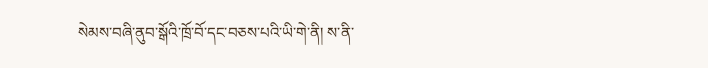སེམས་བཞི་ནུབ་སྒོའི་ཁྲོ་བོ་དང་བཅས་པའི་ཡི་གེ་ནི། ས་ནི་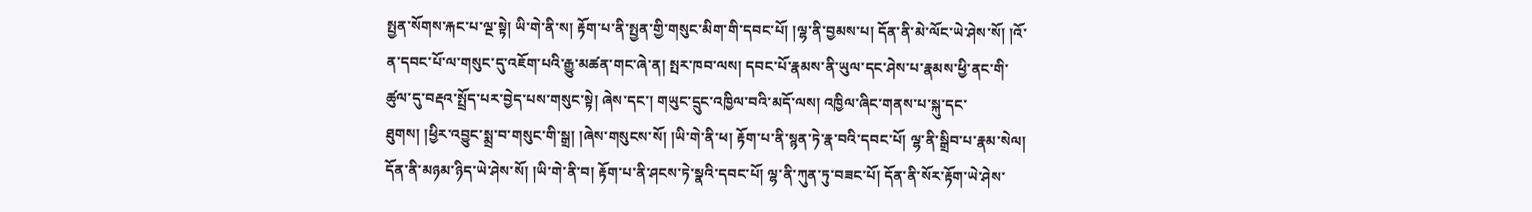སྤྱན་སོགས་རྐང་པ་ལྔ་སྟེ། ཡི་གེ་ནི་ས། རྟོག་པ་ནི་སྤྱན་གྱི་གསུང་མིག་གི་དབང་པོ། །ལྷ་ནི་བྱམས་པ། དོན་ནི་མེ་ལོང་ཡེ་ཤེས་སོ། །འོ་ན་དབང་པོ་ལ་གསུང་དུ་འཇོག་པའི་རྒྱུ་མཚན་གང་ཞེ་ན། སྤར་ཁབ་ལས། དབང་པོ་རྣམས་ནི་ཡུལ་དང་ཤེས་པ་རྣམས་ཕྱི་ནང་གི་ཚུལ་དུ་བརྡའ་སྤྲོད་པར་བྱེད་པས་གསུང་སྟེ། ཞེས་དང་། གཡུང་དྲུང་འཁྱིལ་བའི་མདོ་ལས། འཁྱིལ་ཞིང་གནས་པ་སྐུ་དང་ཐུགས། །ཕྱིར་འབྱུང་སྨྲ་བ་གསུང་གི་སྒྲ། །ཞེས་གསུངས་སོ། །ཡི་གེ་ནི་ཕ། རྟོག་པ་ནི་སྙན་ཏེ་རྣ་བའི་དབང་པོ། ལྷ་ནི་སྒྲིབ་པ་རྣམ་སེལ། དོན་ནི་མཉམ་ཉིད་ཡེ་ཤེས་སོ། །ཡི་གེ་ནི་བ། རྟོག་པ་ནི་ཤངས་ཏེ་སྣའི་དབང་པོ། ལྷ་ནི་ཀུན་ཏུ་བཟང་པོ། དོན་ནི་སོར་རྟོག་ཡེ་ཤེས་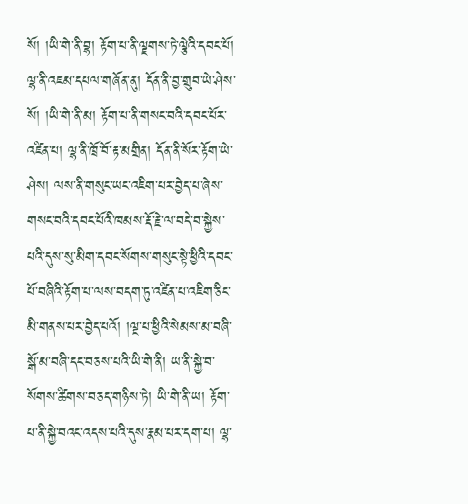སོ། །ཡི་གེ་ནི་བྷ། རྟོག་པ་ནི་ལྗགས་ཏེ་ལྕེའི་དབང་པོ། ལྷ་ནི་འཇམ་དཔལ་གཞོན་ནུ། དོན་ནི་བྱ་གྲུབ་ཡེ་ཤེས་སོ། །ཡི་གེ་ནི་མ། རྟོག་པ་ནི་གསང་བའི་དབང་པོར་འཛིན་པ། ལྷ་ནི་ཁྲོ་བོ་རྟ་མགྲིན། དོན་ནི་སོར་རྟོག་ཡེ་ཤེས། ལས་ནི་གསུང་ཡང་འཇིག་པར་བྱེད་པ་ཞེས་གསང་བའི་དབང་པོའི་ཁམས་རྡོ་རྗེ་ལ་བདེ་བ་སྐྱེས་པའི་དུས་སུ་མིག་དབང་སོགས་གསུང་སྟེ་ཕྱིའི་དབང་པོ་བཞིའི་རྟོག་པ་ལས་བདག་ཏུ་འཛིན་པ་འཇིག་ཅིང་མི་གནས་པར་བྱེད་པའོ། །ལྔ་པ་ཕྱིའི་སེམས་མ་བཞི་སྒོ་མ་བཞི་དང་བཅས་པའི་ཡི་གེ་ནི། ཡ་ནི་སྐྱེ་བ་སོགས་ཚིགས་བཅད་གཉིས་ཏེ། ཡི་གེ་ནི་ཡ། རྟོག་པ་ནི་སྐྱེ་བའང་འདས་པའི་དུས་རྣམ་པར་དག་པ། ལྷ་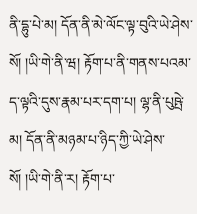ནི་དྷུ་པེ་མ། དོན་ནི་མེ་ལོང་ལྟ་བུའི་ཡེ་ཤེས་སོ། །ཡི་གེ་ནི་ཝ། རྟོག་པ་ནི་གནས་པའམ་ད་ལྟའི་དུས་རྣམ་པར་དག་པ། ལྷ་ནི་པུཥྤེ་མ། དོན་ནི་མཉམ་པ་ཉིད་ཀྱི་ཡེ་ཤེས་སོ། །ཡི་གེ་ནི་ར། རྟོག་པ་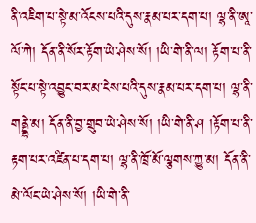ནི་འཇིག་པ་སྟེ་མ་འོངས་པའི་དུས་རྣམ་པར་དག་པ། ལྷ་ནི་ཨཱ་ལོ་ཀེ། དོན་ནི་སོར་རྟོག་ཡེ་ཤེས་སོ། །ཡི་གེ་ནི་ལ། རྟོག་པ་ནི་སྟོང་པ་སྟེ་འབྱུང་བར་མ་ངེས་པའི་དུས་རྣམ་པར་དག་པ། ལྷ་ནི་གནྡྷེ་མ། དོན་ནི་བྱ་གྲུབ་ཡེ་ཤེས་སོ། །ཡི་གེ་ནི་ཤ །རྟོག་པ་ནི་རྟག་པར་འཛིན་པ་དག་པ། ལྷ་ནི་ཁྲོ་མོ་ལྕགས་ཀྱུ་མ། དོན་ནི་མེ་ལོང་ཡེ་ཤེས་སོ། །ཡི་གེ་ནི་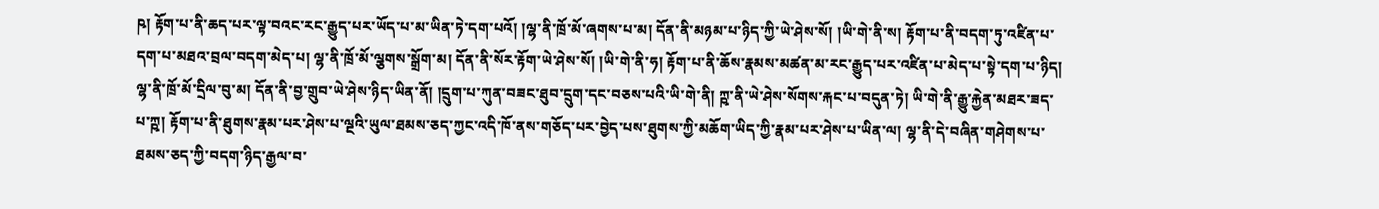ཥ། རྟོག་པ་ནི་ཆད་པར་ལྟ་བའང་རང་རྒྱུད་པར་ཡོད་པ་མ་ཡིན་ཏེ་དག་པའོ། །ལྷ་ནི་ཁྲོ་མོ་ཞགས་པ་མ། དོན་ནི་མཉམ་པ་ཉིད་ཀྱི་ཡེ་ཤེས་སོ། །ཡི་གེ་ནི་ས། རྟོག་པ་ནི་བདག་ཏུ་འཛིན་པ་དག་པ་མཐའ་བྲལ་བདག་མེད་པ། ལྷ་ནི་ཁྲོ་མོ་ལྕགས་སྒྲོག་མ། དོན་ནི་སོར་རྟོག་ཡེ་ཤེས་སོ། །ཡི་གེ་ནི་ཧ། རྟོག་པ་ནི་ཆོས་རྣམས་མཚན་མ་རང་རྒྱུད་པར་འཛིན་པ་མེད་པ་སྟེ་དག་པ་ཉིད། ལྷ་ནི་ཁྲོ་མོ་དྲིལ་བུ་མ། དོན་ནི་བྱ་གྲུབ་ཡེ་ཤེས་ཉིད་ཡིན་ནོ། །དྲུག་པ་ཀུན་བཟང་ཐུབ་དྲུག་དང་བཅས་པའི་ཡི་གེ་ནི། ཀྵ་ནི་ཡེ་ཤེས་སོགས་རྐང་པ་བདུན་ཏེ། ཡི་གེ་ནི་རྒྱུ་རྐྱེན་མཐར་ཟད་པ་ཀྵ། རྟོག་པ་ནི་ཐུགས་རྣམ་པར་ཤེས་པ་ལྔའི་ཡུལ་ཐམས་ཅད་ཀྱང་འདི་ཁོ་ནས་གཅོད་པར་བྱེད་པས་ཐུགས་ཀྱི་མཆོག་ཡིད་ཀྱི་རྣམ་པར་ཤེས་པ་ཡིན་ལ། ལྷ་ནི་དེ་བཞིན་གཤེགས་པ་ཐམས་ཅད་ཀྱི་བདག་ཉིད་རྒྱལ་བ་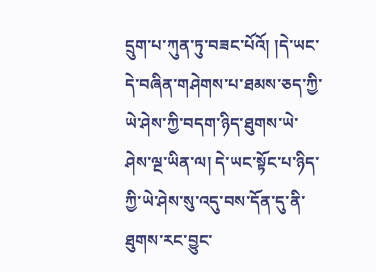དྲུག་པ་ཀུན་ཏུ་བཟང་པོའོ། །དེ་ཡང་དེ་བཞིན་གཤེགས་པ་ཐམས་ཅད་ཀྱི་ཡེ་ཤེས་ཀྱི་བདག་ཉིད་ཐུགས་ཡེ་ཤེས་ལྔ་ཡིན་ལ། དེ་ཡང་སྟོང་པ་ཉིད་ཀྱི་ཡེ་ཤེས་སུ་འདུ་བས་དོན་དུ་ནི་ཐུགས་རང་བྱུང་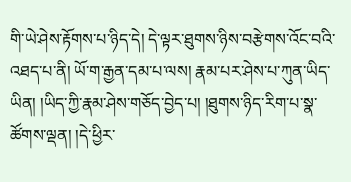གི་ཡེ་ཤེས་རྟོགས་པ་ཉིད་དེ། དེ་ལྟར་ཐུགས་ཉིས་བརྩེགས་འོང་བའི་འཐད་པ་ནི། ཡོ་ག་རྒྱན་དམ་པ་ལས། རྣམ་པར་ཤེས་པ་ཀུན་ཡིད་ཡིན། །ཡིད་ཀྱི་རྣམ་ཤེས་གཅོད་བྱེད་པ། །ཐུགས་ཉིད་རིག་པ་སྣ་ཚོགས་ལྡན། །དེ་ཕྱིར་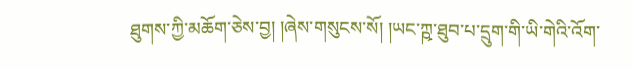ཐུགས་ཀྱི་མཆོག་ཅེས་བྱ། །ཞེས་གསུངས་སོ། །ཡང་ཀྵ་ཐུབ་པ་དྲུག་གི་ཡི་གེའི་འོག་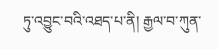ཏུ་འབྱུང་བའི་འཐད་པ་ནི། རྒྱལ་བ་ཀུན་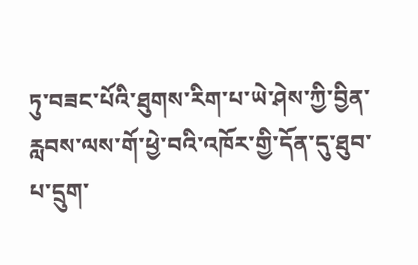ཏུ་བཟང་པོའི་ཐུགས་རིག་པ་ཡེ་ཤེས་ཀྱི་བྱིན་རླབས་ལས་གོ་ཕྱེ་བའི་འཁོར་གྱི་དོན་དུ་ཐུབ་པ་དྲུག་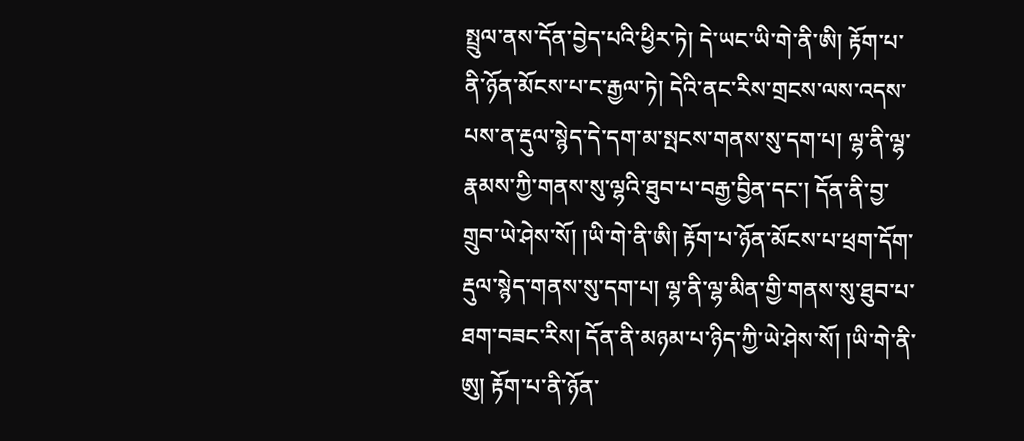སྤྲུལ་ནས་དོན་བྱེད་པའི་ཕྱིར་ཏེ། དེ་ཡང་ཡི་གེ་ནི་ཨི། རྟོག་པ་ནི་ཉོན་མོངས་པ་ང་རྒྱལ་ཏེ། དེའི་ནང་རིས་གྲངས་ལས་འདས་པས་ན་རྡུལ་སྙེད་དེ་དག་མ་སྤངས་གནས་སུ་དག་པ། ལྷ་ནི་ལྷ་རྣམས་ཀྱི་གནས་སུ་ལྷའི་ཐུབ་པ་བརྒྱ་བྱིན་དང་། དོན་ནི་བྱ་གྲུབ་ཡེ་ཤེས་སོ། །ཡི་གེ་ནི་ཨི། རྟོག་པ་ཉོན་མོངས་པ་ཕྲག་དོག་རྡུལ་སྙེད་གནས་སུ་དག་པ། ལྷ་ནི་ལྷ་མིན་གྱི་གནས་སུ་ཐུབ་པ་ཐག་བཟང་རིས། དོན་ནི་མཉམ་པ་ཉིད་ཀྱི་ཡེ་ཤེས་སོ། །ཡི་གེ་ནི་ཨུ། རྟོག་པ་ནི་ཉོན་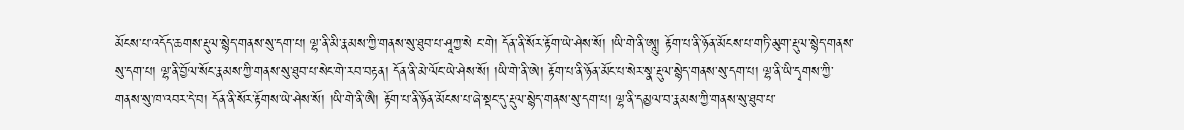མོངས་པ་འདོད་ཆགས་རྡུལ་སྙེད་གནས་སུ་དག་པ། ལྷ་ནི་མི་རྣམས་ཀྱི་གནས་སུ་ཐུབ་པ་ཤཱཀྱ་སེ ང་གེ། དོན་ནི་སོར་རྟོག་ཡེ་ཤེས་སོ། །ཡི་གེ་ནི་ཨཱུ། རྟོག་པ་ནི་ཉོན་མོངས་པ་གཏི་མུག་རྡུལ་སྙེད་གནས་སུ་དག་པ། ལྷ་ནི་བྱོལ་སོང་རྣམས་ཀྱི་གནས་སུ་ཐུབ་པ་སེང་གེ་རབ་བརྟན། དོན་ནི་མེ་ལོང་ཡེ་ཤེས་སོ། །ཡི་གེ་ནི་ཨེ། རྟོག་པ་ནི་ཉོན་མོང་པ་སེར་སྣ་རྡུལ་སྙེད་གནས་སུ་དག་པ། ལྷ་ནི་ཡི་དྭགས་ཀྱི་གནས་སུ་ཁ་འབར་དེ་བ། དོན་ནི་སོར་རྟོགས་ཡེ་ཤེས་སོ། །ཡི་གེ་ནི་ཨཻ། རྟོག་པ་ནི་ཉོན་མོངས་པ་ཞེ་སྡང་དུ་རྡུལ་སྙེད་གནས་སུ་དག་པ། ལྷ་ནི་དམྱལ་བ་རྣམས་ཀྱི་གནས་སུ་ཐུབ་པ་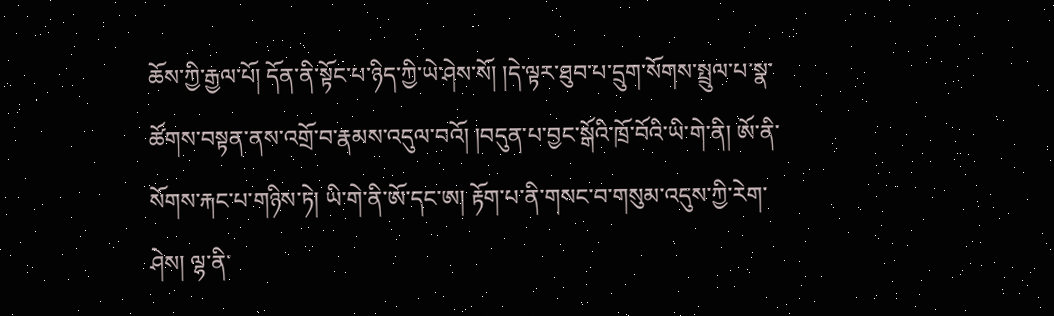ཆོས་ཀྱི་རྒྱལ་པོ། དོན་ནི་སྟོང་པ་ཉིད་ཀྱི་ཡེ་ཤེས་སོ། །དེ་ལྟར་ཐུབ་པ་དྲུག་སོགས་སྤྲུལ་པ་སྣ་ཚོགས་བསྟན་ནས་འགྲོ་བ་རྣམས་འདུལ་བའོ། །བདུན་པ་བྱང་སྒོའི་ཁྲོ་བོའི་ཡི་གེ་ནི། ཨོ་ནི་སོགས་རྐང་པ་གཉིས་ཏེ། ཡི་གེ་ནི་ཨོ་དང་ཨ། རྟོག་པ་ནི་གསང་བ་གསུམ་འདུས་ཀྱི་རེག་ཤེས། ལྷ་ནི་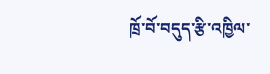ཁྲོ་བོ་བདུད་རྩི་འཁྱིལ་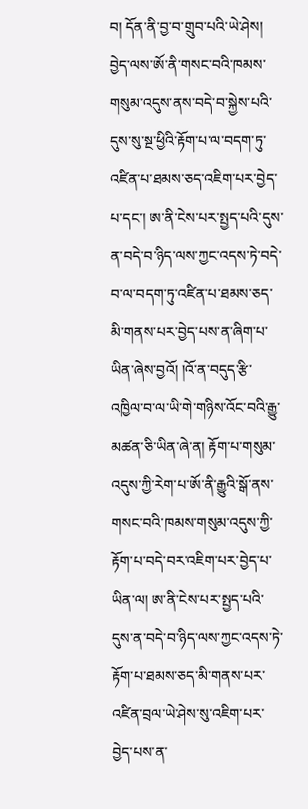བ། དོན་ནི་བྱ་བ་གྲུབ་པའི་ཡེ་ཤེས། བྱེད་ལས་ཨོ་ནི་གསང་བའི་ཁམས་གསུམ་འདུས་ནས་བདེ་བ་སྐྱེས་པའི་དུས་སུ་སྔ་ཕྱིའི་རྟོག་པ་ལ་བདག་ཏུ་འཛིན་པ་ཐམས་ཅད་འཇིག་པར་བྱེད་པ་དང་། ཨ་ནི་ངེས་པར་སྤྱད་པའི་དུས་ན་བདེ་བ་ཉིད་ལས་ཀྱང་འདས་ཏེ་བདེ་བ་ལ་བདག་ཏུ་འཛིན་པ་ཐམས་ཅད་མི་གནས་པར་བྱེད་པས་ན་ཞིག་པ་ཡིན་ཞེས་བྱའོ། །འོ་ན་བདུད་རྩི་འཁྱིལ་བ་ལ་ཡི་གེ་གཉིས་འོང་བའི་རྒྱུ་མཚན་ཅི་ཡིན་ཞེ་ན། རྟོག་པ་གསུམ་འདུས་ཀྱི་རེག་པ་ཨོ་ནི་རྒྱུའི་སྒོ་ནས་གསང་བའི་ཁམས་གསུམ་འདུས་ཀྱི་རྟོག་པ་བདེ་བར་འཇིག་པར་བྱེད་པ་ཡིན་ལ། ཨ་ནི་ངེས་པར་སྤྱད་པའི་དུས་ན་བདེ་བ་ཉིད་ལས་ཀྱང་འདས་ཏེ་རྟོག་པ་ཐམས་ཅད་མི་གནས་པར་འཛིན་བྲལ་ཡེ་ཤེས་སུ་འཇིག་པར་བྱེད་པས་ན་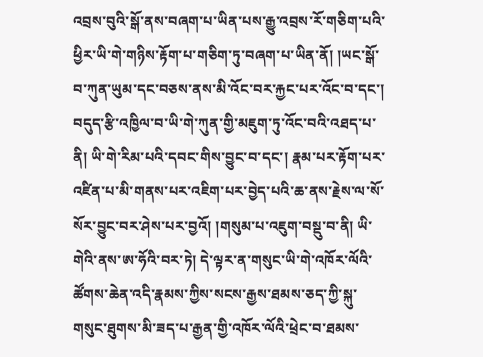འབྲས་བུའི་སྒོ་ནས་བཞག་པ་ཡིན་པས་རྒྱུ་འབྲས་རོ་གཅིག་པའི་ཕྱིར་ཡི་གེ་གཉིས་རྟོག་པ་གཅིག་ཏུ་བཞག་པ་ཡིན་ནོ། །ཡང་སྒོ་བ་ཀུན་ཡུམ་དང་བཅས་ནས་མི་འོང་བར་རྐྱང་པར་འོང་བ་དང་། བདུད་རྩི་འཁྱིལ་བ་ཡི་གེ་ཀུན་གྱི་མཇུག་ཏུ་འོང་བའི་འཐད་པ་ནི། ཡི་གེ་རིམ་པའི་དབང་གིས་བྱུང་བ་དང་། རྣམ་པར་རྟོག་པར་འཛིན་པ་མི་གནས་པར་འཇིག་པར་བྱེད་པའི་ཆ་ནས་རྗེས་ལ་སོ་སོར་བྱུང་བར་ཤེས་པར་བྱའོ། །གསུམ་པ་འཇུག་བསྡུ་བ་ནི། ཡི་གེའི་ནས་ཨ་ཧོའི་བར་ཏེ། དེ་ལྟར་ན་གསུང་ཡི་གེ་འཁོར་ལོའི་ཚོགས་ཆེན་འདི་རྣམས་ཀྱིས་སངས་རྒྱས་ཐམས་ཅད་ཀྱི་སྐུ་གསུང་ཐུགས་མི་ཟད་པ་རྒྱན་གྱི་འཁོར་ལོའི་ཕྲེང་བ་ཐམས་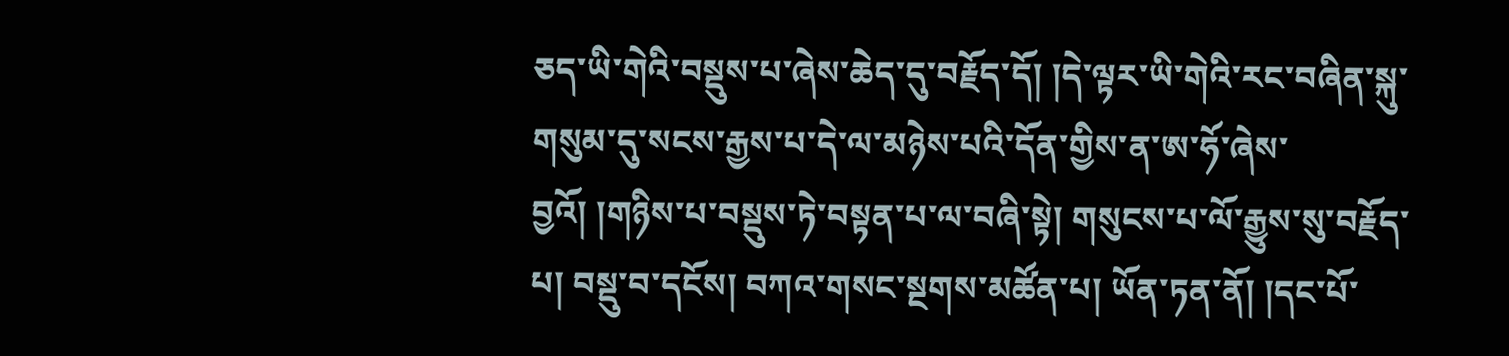ཅད་ཡི་གེའི་བསྡུས་པ་ཞེས་ཆེད་དུ་བརྗོད་དོ། །དེ་ལྟར་ཡི་གེའི་རང་བཞིན་སྐུ་གསུམ་དུ་སངས་རྒྱས་པ་དེ་ལ་མཉེས་པའི་དོན་གྱིས་ན་ཨ་ཧོ་ཞེས་བྱའོ། །གཉིས་པ་བསྡུས་ཏེ་བསྟན་པ་ལ་བཞི་སྟེ། གསུངས་པ་ལོ་རྒྱུས་སུ་བརྗོད་པ། བསྡུ་བ་དངོས། བཀའ་གསང་སྔགས་མཚོན་པ། ཡོན་ཏན་ནོ། །དང་པོ་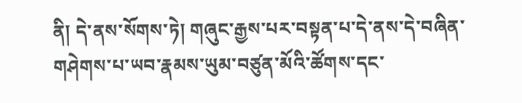ནི། དེ་ནས་སོགས་ཏེ། གཞུང་རྒྱས་པར་བསྟན་པ་དེ་ནས་དེ་བཞིན་གཤེགས་པ་ཡབ་རྣམས་ཡུམ་བཙུན་མོའི་ཚོགས་དང་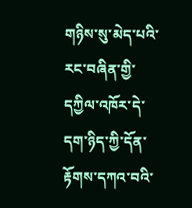གཉིས་སུ་མེད་པའི་རང་བཞིན་གྱི་དཀྱིལ་འཁོར་དེ་དག་ཉིད་ཀྱི་དོན་རྟོགས་དཀའ་བའི་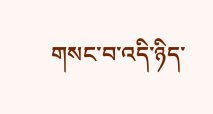གསང་བ་འདི་ཉིད་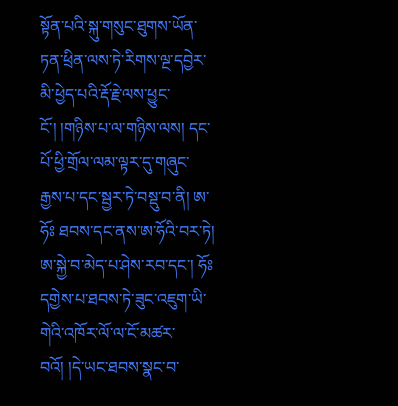སྟོན་པའི་སྐུ་གསུང་ཐུགས་ཡོན་ཏན་ཕྲིན་ལས་ཏེ་རིགས་ལྔ་དབྱེར་མི་ཕྱེད་པའི་རྡོ་རྗེ་ལས་ཕྱུང་ངོ་། །གཉིས་པ་ལ་གཉིས་ལས། དང་པོ་ཕྱི་གྲོལ་ལམ་ལྟར་དུ་གཞུང་རྒྱས་པ་དང་སྦྱར་ཏེ་བསྡུ་བ་ནི། ཨ་ཧོཿ ཐབས་དང་ནས་ཨ་ཧོའི་བར་ཏེ། ཨ་སྐྱེ་བ་མེད་པ་ཤེས་རབ་དང་། ཧོཿདགྱེས་པ་ཐབས་ཏེ་ཟུང་འཇུག་ཡི་གེའི་འཁོར་ལོ་ལ་ངོ་མཚར་བའོ། །དེ་ཡང་ཐབས་སྣང་བ་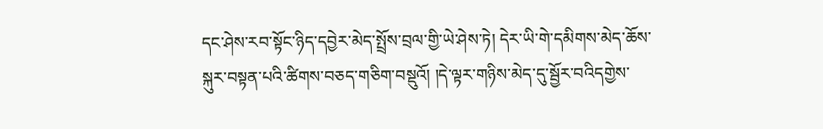དང་ཤེས་རབ་སྟོང་ཉིད་དབྱེར་མེད་སྤྲོས་བྲལ་གྱི་ཡེ་ཤེས་ཏེ། དེར་ཡི་གེ་དམིགས་མེད་ཆོས་སྐུར་བསྟན་པའི་ཚིགས་བཅད་གཅིག་བསྡུའོ། །དེ་ལྟར་གཉིས་མེད་དུ་སྦྱོར་བའིདགྱེས་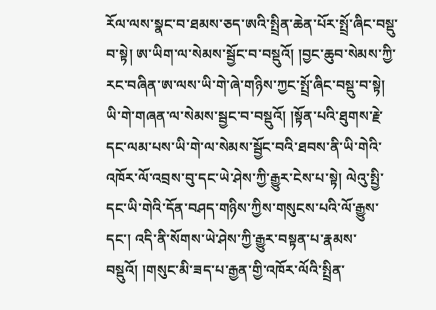རོལ་ལས་སྣང་བ་ཐམས་ཅད་ཨའི་སྤྲིན་ཆེན་པོར་སྤྲོ་ཞིང་བསྡུ་བ་སྟེ། ཨ་ཡིག་ལ་སེམས་སྦྱོང་བ་བསྡུའོ། །བྱང་ཆུབ་སེམས་ཀྱི་རང་བཞིན་ཨ་ལས་ཡི་གེ་ཞེ་གཉིས་ཀྱང་སྤྲོ་ཞིང་བསྡུ་བ་སྟེ། ཡི་གེ་གཞན་ལ་སེམས་སྦྱང་བ་བསྡུའོ། །སྟོན་པའི་ཐུགས་རྗེ་དང་ལམ་པས་ཡི་གེ་ལ་སེམས་སྦྱོང་བའི་ཐབས་ནི་ཡི་གེའི་འཁོར་ལོ་འབྲས་བུ་དང་ཡེ་ཤེས་ཀྱི་རྒྱུར་ངེས་པ་སྟེ། ལེའུ་སྤྱི་དང་ཡི་གེའི་དོན་བཤད་གཉིས་ཀྱིས་གསུངས་པའི་ལོ་རྒྱུས་དང་། འདི་ནི་སོགས་ཡེ་ཤེས་ཀྱི་རྒྱུར་བསྟན་པ་རྣམས་བསྡུའོ། །གསུང་མི་ཟད་པ་རྒྱན་གྱི་འཁོར་ལོའི་སྤྲིན་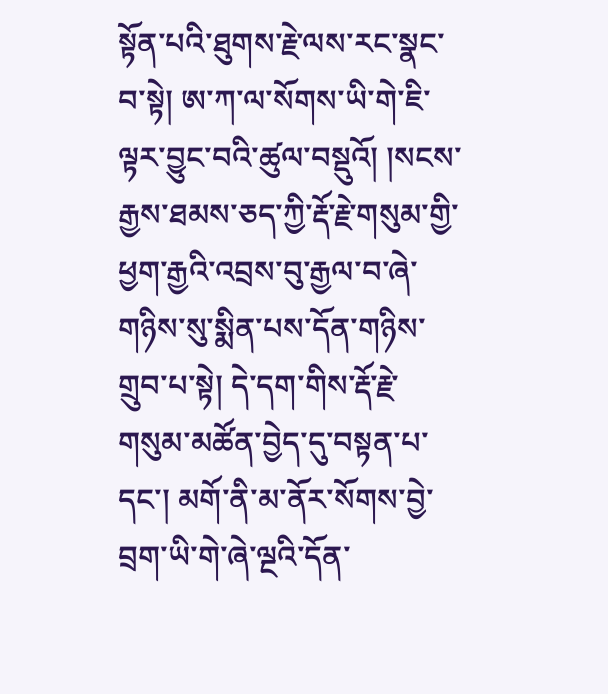སྟོན་པའི་ཐུགས་རྗེ་ལས་རང་སྣང་བ་སྟེ། ཨ་ཀ་ལ་སོགས་ཡི་གེ་ཇི་ལྟར་བྱུང་བའི་ཚུལ་བསྡུའོ། །སངས་རྒྱས་ཐམས་ཅད་ཀྱི་རྡོ་རྗེ་གསུམ་གྱི་ཕྱག་རྒྱའི་འབྲས་བུ་རྒྱལ་བ་ཞེ་གཉིས་སུ་སྨིན་པས་དོན་གཉིས་གྲུབ་པ་སྟེ། དེ་དག་གིས་རྡོ་རྗེ་གསུམ་མཚོན་བྱེད་དུ་བསྟན་པ་དང་། མགོ་ནི་མ་ནོར་སོགས་བྱེ་བྲག་ཡི་གེ་ཞེ་ལྔའི་དོན་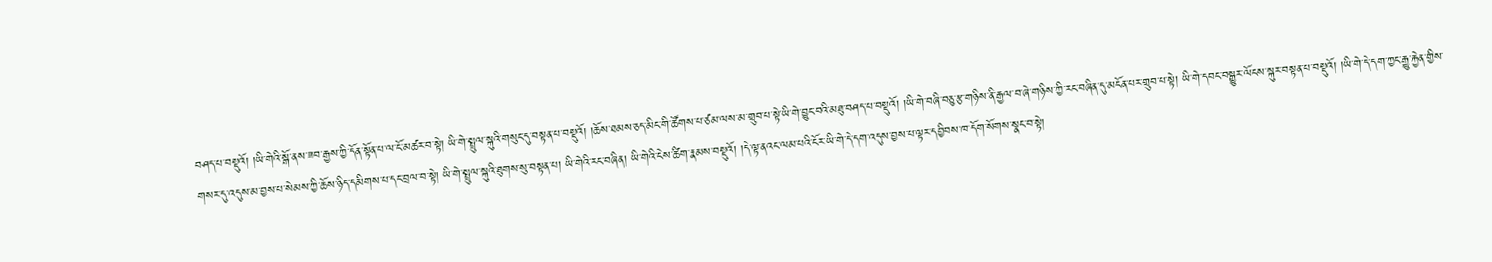བཤད་པ་བསྡུའོ། །ཡི་གེའི་སྒོ་ནས་ཟབ་རྒྱས་ཀྱི་དོན་སྟོན་པ་ལ་ངོ་མཚར་བ་སྟེ། ཡི་གེ་སྤྲུལ་སྐུའི་གསུང་དུ་བསྟན་པ་བསྡུའོ། །ཆོས་ཐམས་ཅད་མིང་གི་ཚོགས་པ་ཙམ་ལས་མ་གྲུབ་པ་སྟེ་ཡི་གེ་བྱུང་བའི་མཐུ་བཤད་པ་བསྡུའོ། །ཡི་གེ་བཞི་བཅུ་རྩ་གཉིས་ནི་རྒྱལ་བ་ཞེ་གཉིས་ཀྱི་རང་བཞིན་དུ་མངོན་པར་གྲུབ་པ་སྟེ། ཡི་གེ་དབང་བསྒྱུར་ལོངས་སྐུར་བསྟན་པ་བསྡུའོ། །ཡི་གེ་དེ་དག་ཀྱང་རྒྱུ་རྐྱེན་གྱིས་གསར་དུ་འདུས་མ་བྱས་པ་སེམས་ཀྱི་ཆོས་ཉིད་དམིགས་པ་དང་བྲལ་བ་སྟེ། ཡི་གེ་སྤྲུལ་སྐུའི་ཐུགས་སུ་བསྟན་པ། ཡི་གེའི་རང་བཞིན། ཡི་གེའི་ངེས་ཚིག་རྣམས་བསྡུའོ། །དེ་ལྟ་ནའང་ལམ་པའི་ངོར་ཡི་གེ་དེ་དག་འདུས་བྱས་པ་ལྟར་དབྱིབས་ཁ་དོག་སོགས་སྣང་བ་སྟེ།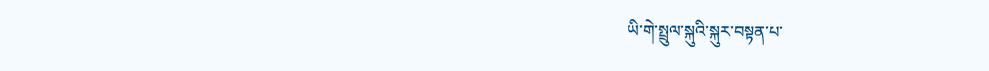ཡི་གེ་སྤྲུལ་སྐུའི་སྐུར་བསྟན་པ་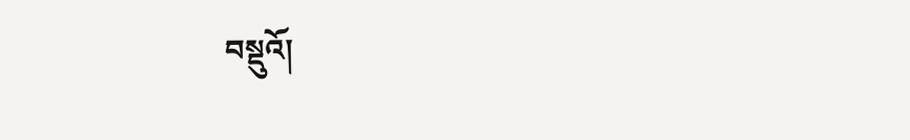བསྡུའོ།